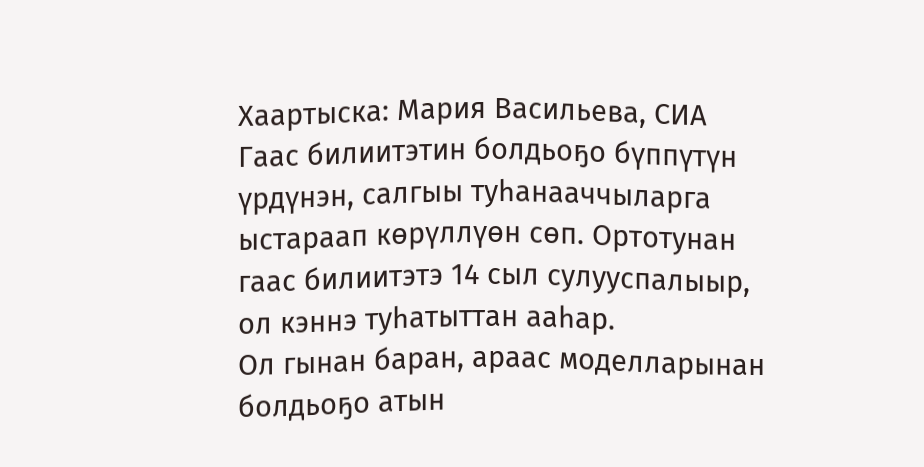Хаартыска: Мария Васильева, СИА
Гаас билиитэтин болдьоҕо бүппүтүн үрдүнэн, салгыы туһанааччыларга ыстараап көрүллүөн сөп. Ортотунан гаас билиитэтэ 14 сыл сулууспалыыр, ол кэннэ туһатыттан ааһар.
Ол гынан баран, араас моделларынан болдьоҕо атын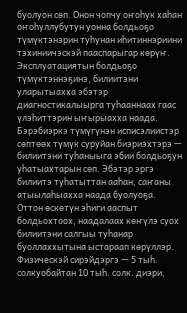буолуон сөп. Онон чопчу оҥоһук хаһан оҥоһуллубутун уонна болдьоҕо түмүктэнэрин туһунан иһитиннэриини тэхиниичэскэй пааспарыгар көрүҥ.
Эксплуатациятын болдьоҕо түмүктэннэҕинэ, билиитэни уларытыахха эбэтэр диагностикалыырга туһааннаах гаас үлэһиттэрин ыҥырыахха наада. Бэрэбиэркэ түмүгүнэн исписэлиистэр сөптөөх түмүк суруйан биэриэхтэрэ — билиитэни туһаныыга эбии болдьоҕун уһатыахтарын сөп. Эбэтэр эргэ билиитэ туһатыттан ааһан, саҥаны атыылаһыахха наада буолуоҕа.
Оттон өскөтүн эһиги ааспыт болдьохтоох, наадалаах көҥүлэ суох билиитэни салгыы туһанар буоллаххытына ыстараап көрүллэр. Физическэй сирэйдэргэ — 5 тыһ. солкуобайтан 10 тыһ. солк. диэри,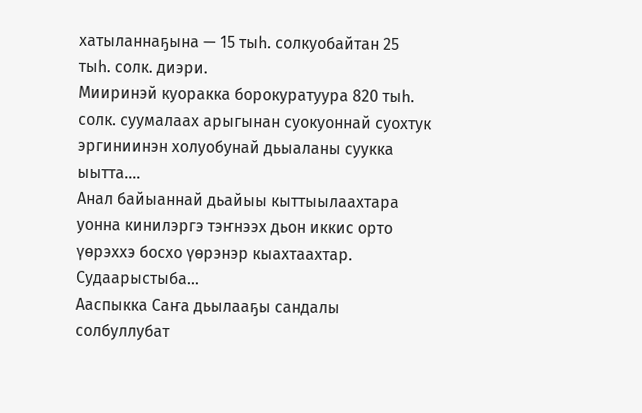хатыланнаҕына — 15 тыһ. солкуобайтан 25 тыһ. солк. диэри.
Мииринэй куоракка борокуратуура 820 тыһ. солк. суумалаах арыгынан суокуоннай суохтук эргиниинэн холуобунай дьыаланы суукка ыытта.…
Анал байыаннай дьайыы кыттыылаахтара уонна кинилэргэ тэҥнээх дьон иккис орто үөрэххэ босхо үөрэнэр кыахтаахтар. Судаарыстыба…
Ааспыкка Саҥа дьылааҕы сандалы солбуллубат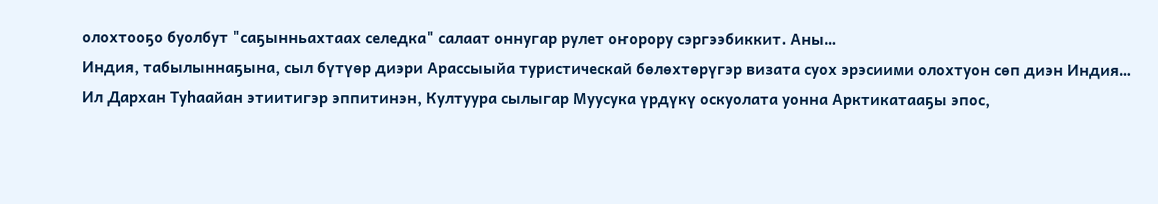олохтооҕо буолбут "саҕынньахтаах селедка" салаат оннугар рулет оҥорору сэргээбиккит. Аны…
Индия, табылыннаҕына, сыл бүтүөр диэри Арассыыйа туристическай бөлөхтөрүгэр визата суох эрэсиими олохтуон сөп диэн Индия…
Ил Дархан Туһаайан этиитигэр эппитинэн, Култуура сылыгар Муусука үрдүкү оскуолата уонна Арктикатааҕы эпос,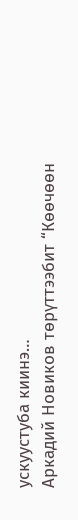ускуустуба киинэ…
Аркадий Новиков төрүттээбит “Көөчөөн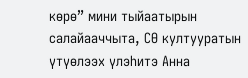көрө” мини тыйаатырын салайааччыта, СӨ култууратын үтүөлээх үлэһитэ Анна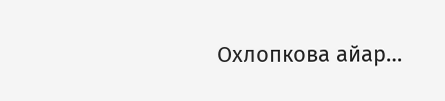Охлопкова айар…